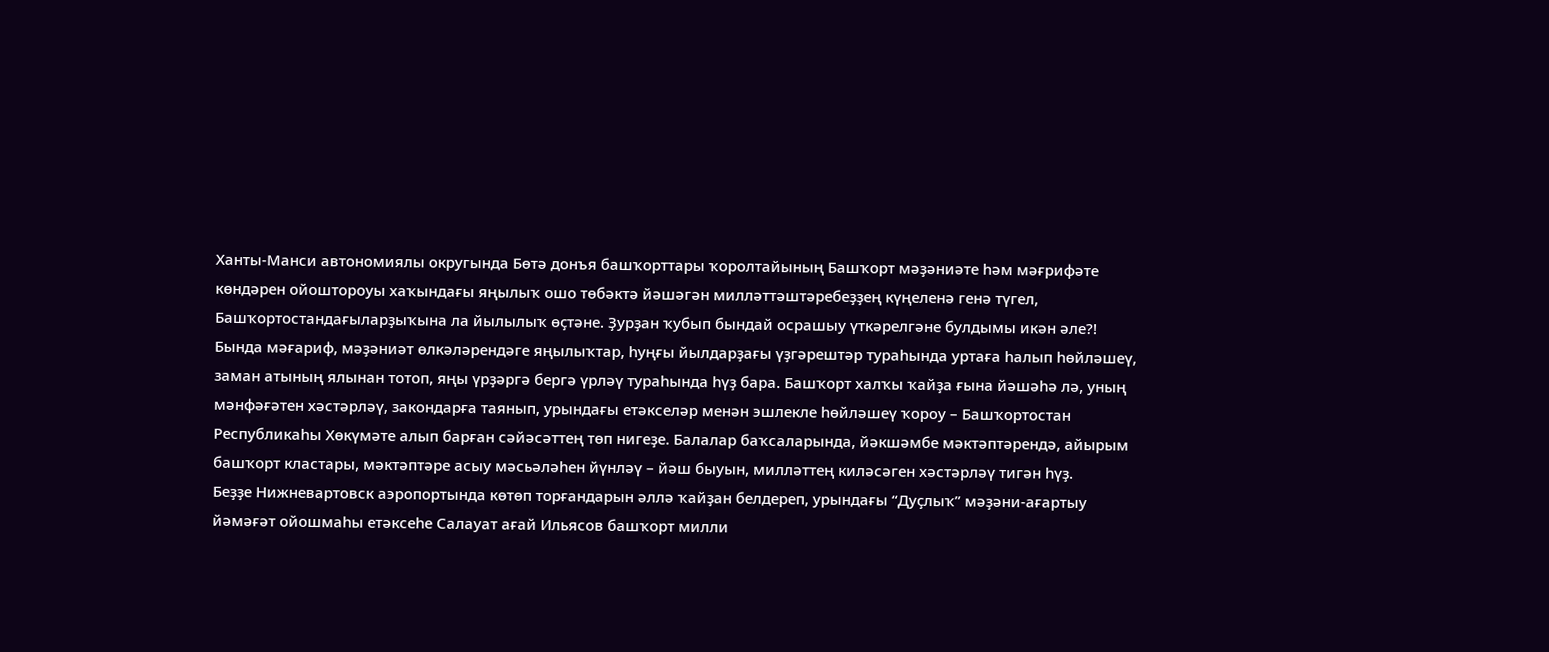Ханты-Манси автономиялы округында Бөтә донъя башҡорттары ҡоролтайының Башҡорт мәҙәниәте һәм мәғрифәте көндәрен ойоштороуы хаҡындағы яңылыҡ ошо төбәктә йәшәгән милләттәштәребеҙҙең күңеленә генә түгел, Башҡортостандағыларҙыҡына ла йылылыҡ өҫтәне. Ҙурҙан ҡубып бындай осрашыу үткәрелгәне булдымы икән әле?! Бында мәғариф, мәҙәниәт өлкәләрендәге яңылыҡтар, һуңғы йылдарҙағы үҙгәрештәр тураһында уртаға һалып һөйләшеү, заман атының ялынан тотоп, яңы үрҙәргә бергә үрләү тураһында һүҙ бара. Башҡорт халҡы ҡайҙа ғына йәшәһә лә, уның мәнфәғәтен хәстәрләү, закондарға таянып, урындағы етәкселәр менән эшлекле һөйләшеү ҡороу – Башҡортостан Республикаһы Хөкүмәте алып барған сәйәсәттең төп нигеҙе. Балалар баҡсаларында, йәкшәмбе мәктәптәрендә, айырым башҡорт кластары, мәктәптәре асыу мәсьәләһен йүнләү – йәш быуын, милләттең киләсәген хәстәрләү тигән һүҙ.
Беҙҙе Нижневартовск аэропортында көтөп торғандарын әллә ҡайҙан белдереп, урындағы “Дуҫлыҡ” мәҙәни-ағартыу йәмәғәт ойошмаһы етәксеһе Салауат ағай Ильясов башҡорт милли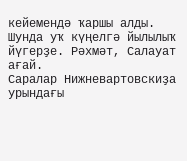кейемендә ҡаршы алды. Шунда уҡ күңелгә йылылыҡ йүгерҙе. Рәхмәт, Салауат ағай.
Саралар Нижневартовскиҙа урындағы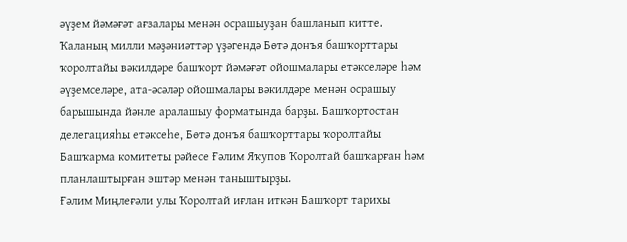әүҙем йәмәғәт ағзалары менән осрашыуҙан башланып китте. Ҡаланың милли мәҙәниәттәр үҙәгендә Бөтә донъя башҡорттары ҡоролтайы вәкилдәре башҡорт йәмәғәт ойошмалары етәкселәре һәм әүҙемселәре, ата-әсәләр ойошмалары вәкилдәре менән осрашыу барышында йәнле аралашыу форматында барҙы. Башҡортостан делегацияһы етәксеһе, Бөтә донъя башҡорттары ҡоролтайы Башҡарма комитеты рәйесе Ғәлим Яҡупов Ҡоролтай башҡарған һәм планлаштырған эштәр менән таныштырҙы.
Ғәлим Миңлеғәли улы Ҡоролтай иғлан иткән Башҡорт тарихы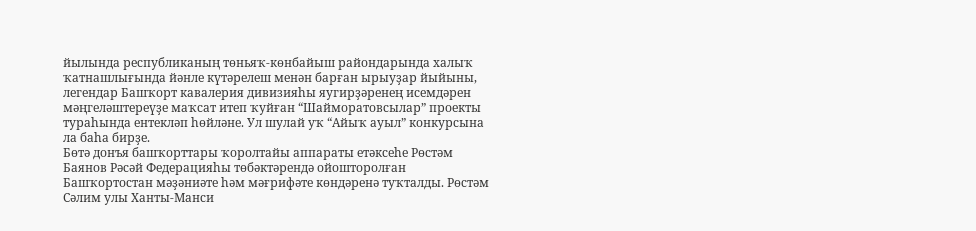йылында республиканың төньяҡ-көнбайыш райондарында халыҡ ҡатнашлығында йәнле күтәрелеш менән барған ырыуҙар йыйыны, легендар Башҡорт кавалерия дивизияһы яугирҙәренең исемдәрен мәңгеләштереүҙе маҡсат итеп ҡуйған “Шайморатовсылар” проекты тураһында ентекләп һөйләне. Ул шулай уҡ “Айыҡ ауыл” конкурсына ла баһа бирҙе.
Бөтә донъя башҡорттары ҡоролтайы аппараты етәксеһе Рөстәм Баянов Рәсәй Федерацияһы төбәктәрендә ойошторолған Башҡортостан мәҙәниәте һәм мәғрифәте көндәренә туҡталды. Рөстәм Сәлим улы Ханты-Манси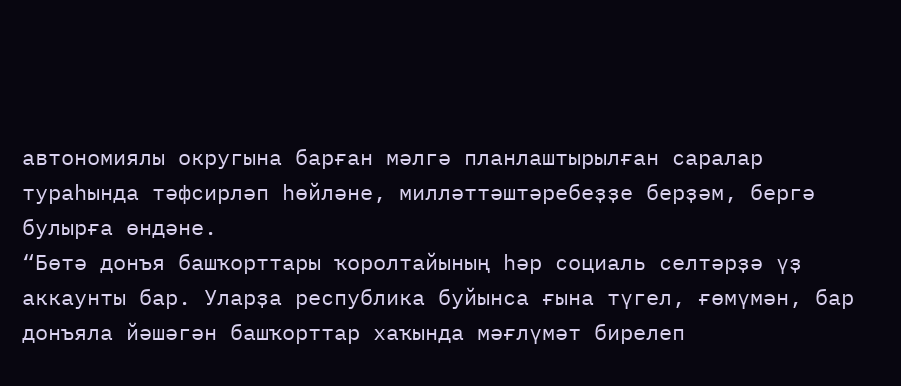автономиялы округына барған мәлгә планлаштырылған саралар тураһында тәфсирләп һөйләне, милләттәштәребеҙҙе берҙәм, бергә булырға өндәне.
“Бөтә донъя башҡорттары ҡоролтайының һәр социаль селтәрҙә үҙ аккаунты бар. Уларҙа республика буйынса ғына түгел, ғөмүмән, бар донъяла йәшәгән башҡорттар хаҡында мәғлүмәт бирелеп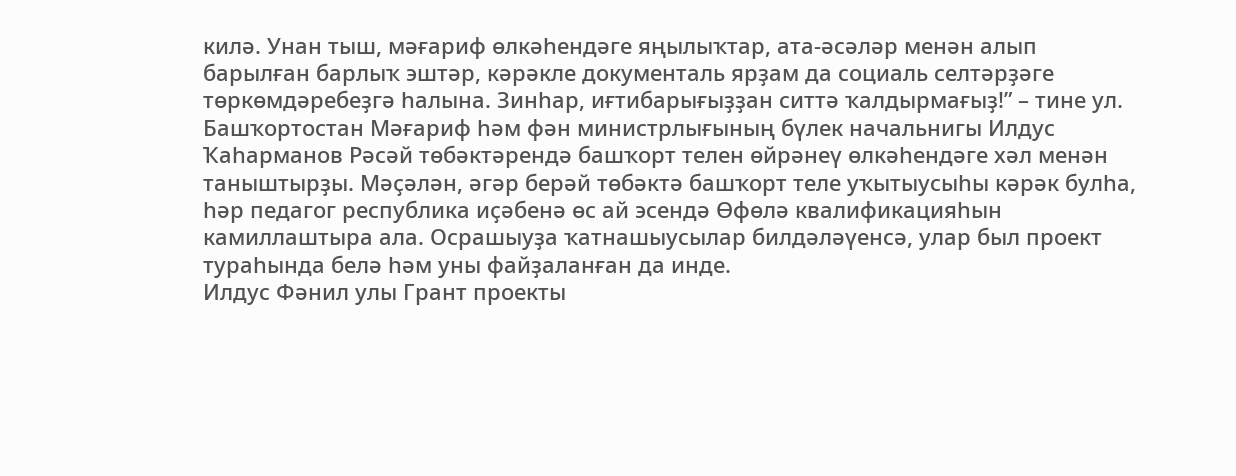килә. Унан тыш, мәғариф өлкәһендәге яңылыҡтар, ата-әсәләр менән алып барылған барлыҡ эштәр, кәрәкле документаль ярҙам да социаль селтәрҙәге төркөмдәребеҙгә һалына. Зинһар, иғтибарығыҙҙан ситтә ҡалдырмағыҙ!” – тине ул.
Башҡортостан Мәғариф һәм фән министрлығының бүлек начальнигы Илдус Ҡаһарманов Рәсәй төбәктәрендә башҡорт телен өйрәнеү өлкәһендәге хәл менән таныштырҙы. Мәҫәлән, әгәр берәй төбәктә башҡорт теле уҡытыусыһы кәрәк булһа, һәр педагог республика иҫәбенә өс ай эсендә Өфөлә квалификацияһын камиллаштыра ала. Осрашыуҙа ҡатнашыусылар билдәләүенсә, улар был проект тураһында белә һәм уны файҙаланған да инде.
Илдус Фәнил улы Грант проекты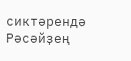сиктәрендә Рәсәйҙең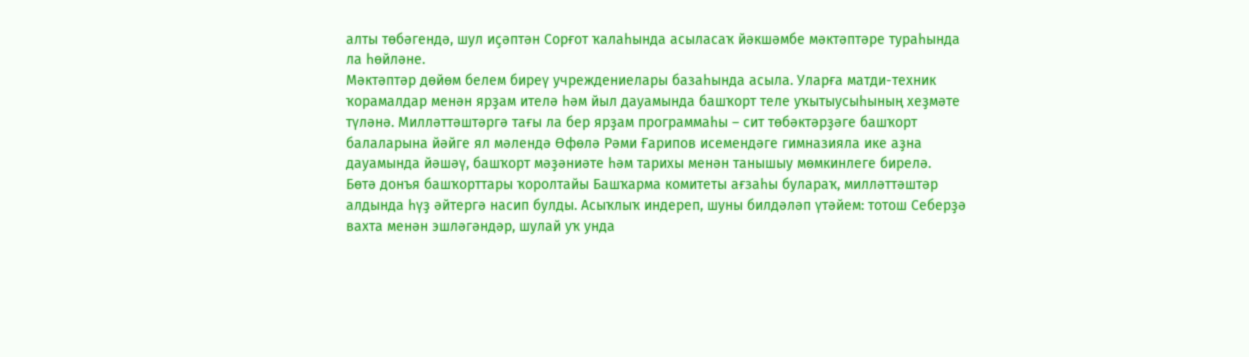алты төбәгендә, шул иҫәптән Сорғот ҡалаһында асыласаҡ йәкшәмбе мәктәптәре тураһында ла һөйләне.
Мәктәптәр дөйөм белем биреү учреждениелары базаһында асыла. Уларға матди-техник ҡорамалдар менән ярҙам ителә һәм йыл дауамында башҡорт теле уҡытыусыһының хеҙмәте түләнә. Милләттәштәргә тағы ла бер ярҙам программаһы – сит төбәктәрҙәге башҡорт балаларына йәйге ял мәлендә Өфөлә Рәми Ғарипов исемендәге гимназияла ике аҙна дауамында йәшәү, башҡорт мәҙәниәте һәм тарихы менән танышыу мөмкинлеге бирелә.
Бөтә донъя башҡорттары ҡоролтайы Башҡарма комитеты ағзаһы булараҡ, милләттәштәр алдында һүҙ әйтергә насип булды. Асыҡлыҡ индереп, шуны билдәләп үтәйем: тотош Себерҙә вахта менән эшләгәндәр, шулай уҡ унда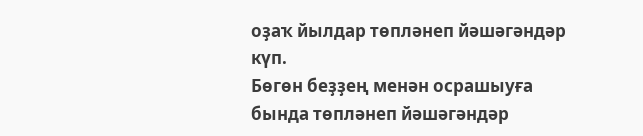оҙаҡ йылдар төпләнеп йәшәгәндәр күп.
Бөгөн беҙҙең менән осрашыуға бында төпләнеп йәшәгәндәр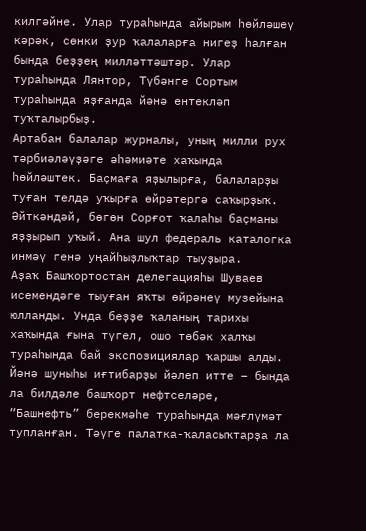килгәйне. Улар тураһында айырым һөйләшеү кәрәк, сөнки ҙур ҡалаларға нигеҙ һалған бында беҙҙең милләттәштәр. Улар тураһында Лянтор, Түбәнге Сортым тураһында яҙғанда йәнә ентекләп туҡталырбыҙ.
Артабан балалар журналы, уның милли рух тәрбиәләүҙәге әһәмиәте хаҡында һөйләштек. Баҫмаға яҙылырға, балаларҙы туған телдә уҡырға өйрәтергә саҡырҙыҡ. Әйткәндәй, бөгөн Сорғот ҡалаһы баҫманы яҙҙырып уҡый. Ана шул федераль каталогка инмәү генә уңайһыҙлыҡтар тыуҙыра.
Аҙаҡ Башҡортостан делегацияһы Шуваев исемендәге тыуған яҡты өйрәнеү музейына юлланды. Унда беҙҙе ҡаланың тарихы хаҡында ғына түгел, ошо төбәк халҡы тураһында бай экспозициялар ҡаршы алды. Йәнә шуныһы иғтибарҙы йәлеп итте – бында ла билдәле башҡорт нефтселәре, “Башнефть” берекмәһе тураһында мәғлүмәт тупланған. Тәүге палатка-ҡаласыҡтарҙа ла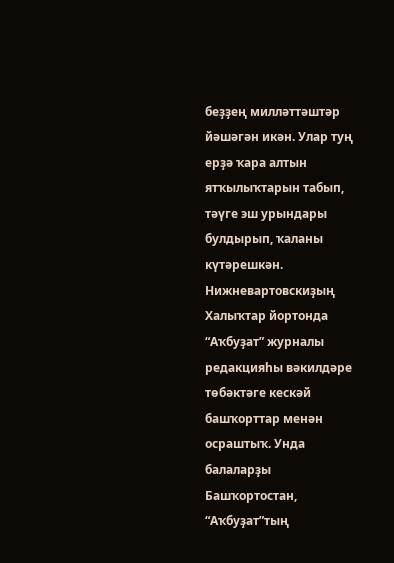беҙҙең милләттәштәр йәшәгән икән. Улар туң ерҙә ҡара алтын ятҡылыҡтарын табып, тәүге эш урындары булдырып, ҡаланы күтәрешкән.
Нижневартовскиҙың Халыҡтар йортонда “Аҡбуҙат” журналы редакцияһы вәкилдәре төбәктәге кескәй башҡорттар менән осраштыҡ. Унда балаларҙы Башҡортостан, “Аҡбуҙат”тың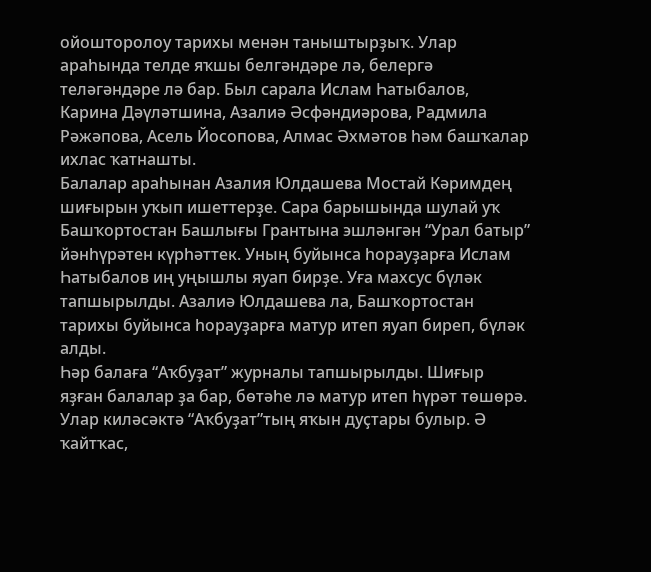ойошторолоу тарихы менән таныштырҙыҡ. Улар араһында телде яҡшы белгәндәре лә, белергә теләгәндәре лә бар. Был сарала Ислам Һатыбалов, Карина Дәүләтшина, Азалиә Әсфәндиәрова, Радмила Рәжәпова, Асель Йосопова, Алмас Әхмәтов һәм башҡалар ихлас ҡатнашты.
Балалар араһынан Азалия Юлдашева Мостай Кәримдең шиғырын уҡып ишеттерҙе. Сара барышында шулай уҡ Башҡортостан Башлығы Грантына эшләнгән “Урал батыр” йәнһүрәтен күрһәттек. Уның буйынса һорауҙарға Ислам Һатыбалов иң уңышлы яуап бирҙе. Уға махсус бүләк тапшырылды. Азалиә Юлдашева ла, Башҡортостан тарихы буйынса һорауҙарға матур итеп яуап биреп, бүләк алды.
Һәр балаға “Аҡбуҙат” журналы тапшырылды. Шиғыр яҙған балалар ҙа бар, бөтәһе лә матур итеп һүрәт төшөрә. Улар киләсәктә “Аҡбуҙат”тың яҡын дуҫтары булыр. Ә ҡайтҡас,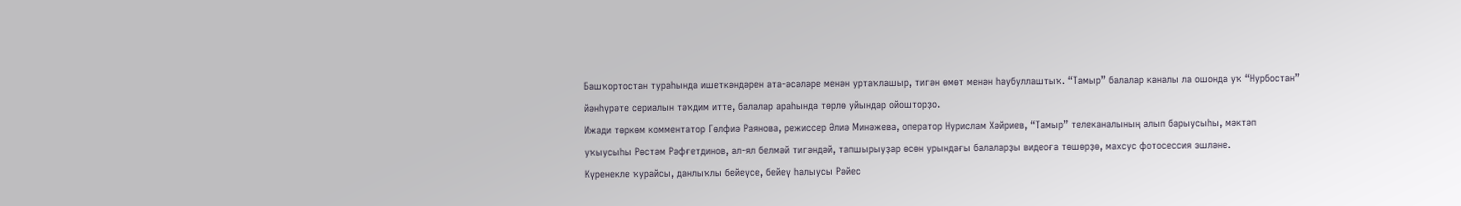Башҡортостан тураһында ишеткәндәрен ата-әсәләре менән уртаҡлашыр, тигән өмөт менән һаубуллаштыҡ. “Тамыр” балалар каналы ла ошонда уҡ “Нурбостан” йәнһүрәте сериалын тәҡдим итте, балалар араһында төрлө уйындар ойошторҙо.
Ижади төркөм комментатор Гөлфиә Раянова, режиссер Әлиә Минәжева, оператор Нурислам Хәйриев, “Тамыр” телеканалының алып барыусыһы, мәктәп уҡыусыһы Рөстәм Рәфғетдинов, ал-ял белмәй тигәндәй, тапшырыуҙар өсөн урындағы балаларҙы видеоға төшөрҙө, махсус фотосессия эшләне.
Күренекле ҡурайсы, данлыҡлы бейеүсе, бейеү һалыусы Рәйес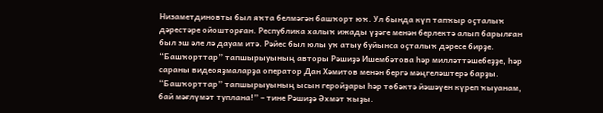Низаметдиновты был яҡта белмәгән башҡорт юҡ. Ул бында күп тапҡыр оҫталыҡ дәрестәре ойошторған. Республика халыҡ ижады үҙәге менән берлектә алып барылған был эш әле лә дауам итә. Рәйес был юлы уҡ атыу буйынса оҫталыҡ дәресе бирҙе.
“Башҡорттар” тапшырыуының авторы Рәшиҙә Ишембәтова һәр милләттәшебеҙҙе, һәр сараны видеояҙмаларҙа оператор Дан Хәмитов менән бергә мәңгеләштерә барҙы. “Башҡорттар” тапшырыуының ысын геройҙары һәр төбәктә йәшәүен күреп ҡыуанам, бай мәғлүмәт туплана!” – тине Рәшиҙә Әхмәт ҡыҙы.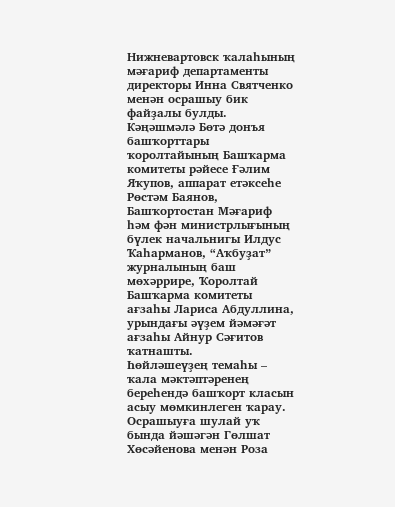Нижневартовск ҡалаһының мәғариф департаменты директоры Инна Святченко менән осрашыу бик файҙалы булды. Кәңәшмәлә Бөтә донъя башҡорттары ҡоролтайының Башҡарма комитеты рәйесе Ғәлим Яҡупов, аппарат етәксеһе Рөстәм Баянов, Башҡортостан Мәғариф һәм фән министрлығының бүлек начальнигы Илдус Ҡаһарманов, “Аҡбуҙат” журналының баш мөхәррире, Ҡоролтай Башҡарма комитеты ағзаһы Лариса Абдуллина, урындағы әүҙем йәмәғәт ағзаһы Айнур Сәғитов ҡатнашты.
Һөйләшеүҙең темаһы – ҡала мәктәптәренең береһендә башҡорт класын асыу мөмкинлеген ҡарау. Осрашыуға шулай уҡ бында йәшәгән Гөлшат Хөсәйенова менән Роза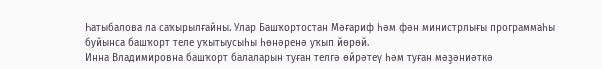Һатыбалова ла саҡырылғайны. Улар Башҡортостан Мәғариф һәм фән министрлығы программаһы буйынса башҡорт теле уҡытыусыһы һөнәренә уҡып йөрөй.
Инна Владимировна башҡорт балаларын туған телгә өйрәтеү һәм туған мәҙәниәткә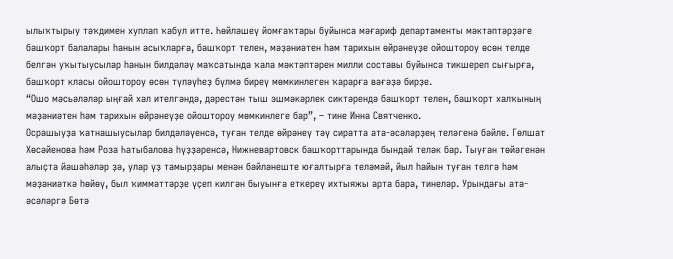ылыҡтырыу тәҡдимен хуплап ҡабул итте. Һөйләшеү йомғаҡтары буйынса мәғариф департаменты мәктәптәрҙәге башҡорт балалары һанын асыҡларға, башҡорт телен, мәҙәниәтен һәм тарихын өйрәнеүҙе ойоштороу өсөн телде белгән уҡытыусылар һанын билдәләү маҡсатында ҡала мәктәптәрен милли составы буйынса тикшереп сығырға, башҡорт класы ойоштороу өсөн түләүһеҙ бүлмә биреү мөмкинлеген ҡарарға вәғәҙә бирҙе.
“Ошо мәсьәләләр ыңғай хәл ителгәндә, дәрестән тыш эшмәкәрлек сиктәрендә башҡорт телен, башҡорт халҡының мәҙәниәтен һәм тарихын өйрәнеүҙе ойоштороу мөмкинлеге бар”, – тине Инна Святченко.
Осрашыуҙа ҡатнашыусылар билдәләүенсә, туған телде өйрәнеү тәү сиратта ата-әсәләрҙең теләгенә бәйле. Гөлшат Хөсәйенова һәм Роза Һатыбалова һүҙҙәренсә, Нижневартовск башҡорттарында бындай теләк бар. Тыуған төйәгенән алыҫта йәшәһәләр ҙә, улар үҙ тамырҙары менән бәйләнеште юғалтырға теләмәй, йыл һайын туған телгә һәм мәҙәниәткә һөйөү, был ҡиммәттәрҙе үҫеп килгән быуынға еткереү ихтыяжы арта бара, тинеләр. Урындағы ата-әсәләргә Бөтә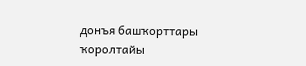донъя башҡорттары ҡоролтайы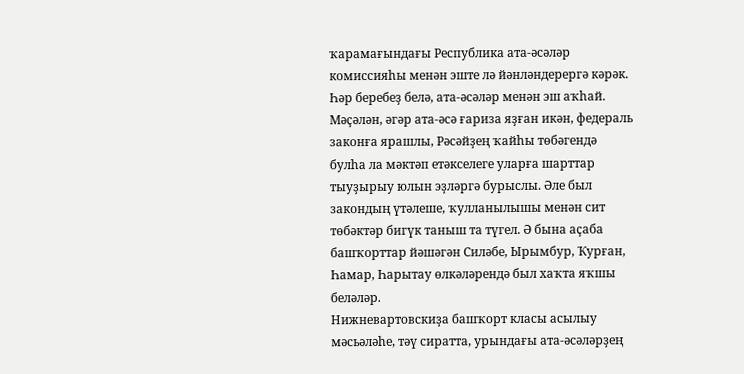ҡарамағындағы Республика ата-әсәләр комиссияһы менән эште лә йәнләндерергә кәрәк.
Һәр беребеҙ белә, ата-әсәләр менән эш аҡһай. Мәҫәлән, әгәр ата-әсә ғариза яҙған икән, федераль законға ярашлы, Рәсәйҙең ҡайһы төбәгендә булһа ла мәктәп етәкселеге уларға шарттар тыуҙырыу юлын эҙләргә бурыслы. Әле был закондың үтәлеше, ҡулланылышы менән сит төбәктәр бигүк таныш та түгел. Ә бына аҫаба башҡорттар йәшәгән Силәбе, Ырымбур, Ҡурған, Һамар, Һарытау өлкәләрендә был хаҡта яҡшы беләләр.
Нижневартовскиҙа башҡорт класы асылыу мәсьәләһе, тәү сиратта, урындағы ата-әсәләрҙең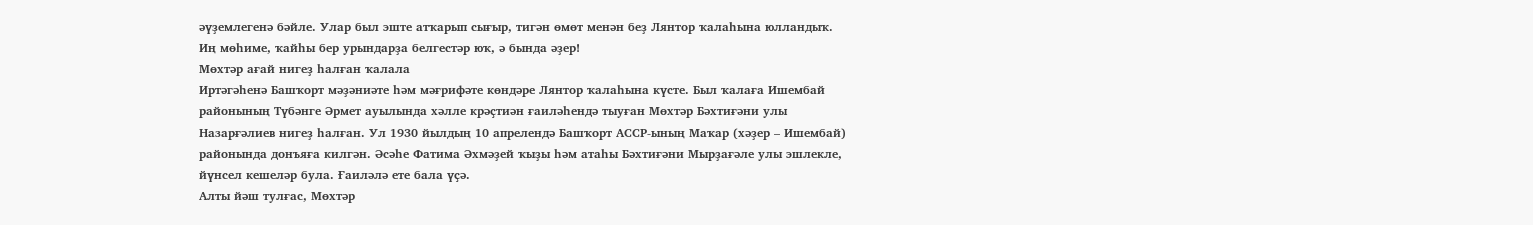әүҙемлегенә бәйле. Улар был эште атҡарып сығыр, тигән өмөт менән беҙ Лянтор ҡалаһына юлландыҡ. Иң мөһиме, ҡайһы бер урындарҙа белгестәр юҡ, ә бында әҙер!
Мөхтәр ағай нигеҙ һалған ҡалала
Иртәгәһенә Башҡорт мәҙәниәте һәм мәғрифәте көндәре Лянтор ҡалаһына күсте. Был ҡалаға Ишембай районының Түбәнге Әрмет ауылында хәлле крәҫтиән ғаиләһендә тыуған Мөхтәр Бәхтиғәни улы Назарғәлиев нигеҙ һалған. Ул 1930 йылдың 10 апрелендә Башҡорт АССР-ының Маҡар (хәҙер – Ишембай) районында донъяға килгән. Әсәһе Фатима Әхмәҙей ҡыҙы һәм атаһы Бәхтиғәни Мырҙағәле улы эшлекле, йүнсел кешеләр була. Ғаиләлә ете бала үҫә.
Алты йәш тулғас, Мөхтәр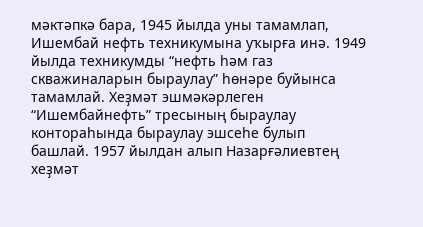мәктәпкә бара, 1945 йылда уны тамамлап, Ишембай нефть техникумына уҡырға инә. 1949 йылда техникумды “нефть һәм газ скважиналарын быраулау” һөнәре буйынса тамамлай. Хеҙмәт эшмәкәрлеген “Ишембайнефть” тресының быраулау контораһында быраулау эшсеһе булып башлай. 1957 йылдан алып Назарғәлиевтең хеҙмәт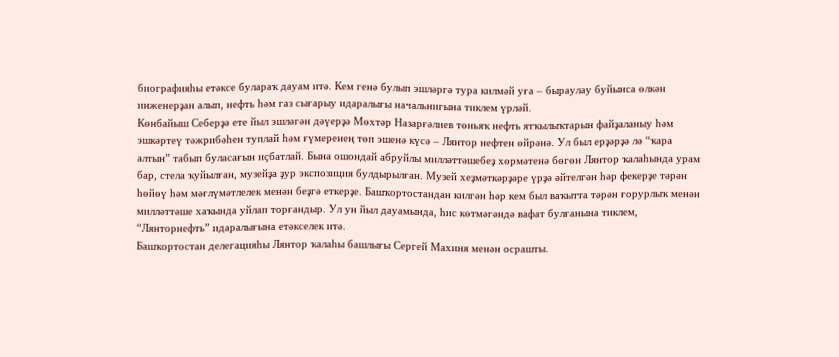биографияһы етәксе булараҡ дауам итә. Кем генә булып эшләргә тура килмәй уға – быраулау буйынса өлкән инженерҙан алып, нефть һәм газ сығарыу идаралығы начальнигына тиклем үрләй.
Көнбайыш Себерҙә ете йыл эшләгән дәүерҙә Мөхтәр Назарғәлиев төньяҡ нефть ятҡылыҡтарын файҙаланыу һәм эшкәртеү тәжрибәһен туплай һәм ғүмеренең төп эшенә күсә – Лянтор нефтен өйрәнә. Ул был ерҙәрҙә лә “ҡара алтын” табып буласағын иҫбатлай. Бына ошондай абруйлы милләттәшебеҙ хөрмәтенә бөгөн Лянтор ҡалаһында урам бар, стела ҡуйылған, музейҙа ҙур экспозиция булдырылған. Музей хеҙмәткәрҙәре үрҙә әйтелгән һәр фекерҙе тәрән һөйөү һәм мәғлүмәтлелек менән беҙгә еткерҙе. Башҡортостандан килгән һәр кем был ваҡытта тәрән ғорурлыҡ менән милләттәше хаҡында уйлап торғандыр. Ул ун йыл дауамында, һис көтмәгәндә вафат булғанына тиклем, “Лянторнефть” идаралығына етәкселек итә.
Башҡортостан делегацияһы Лянтор ҡалаһы башлығы Сергей Махиня менән осрашты.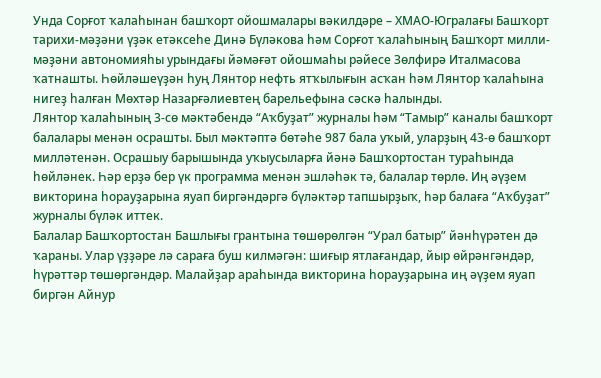Унда Сорғот ҡалаһынан башҡорт ойошмалары вәкилдәре – ХМАО-Югралағы Башҡорт тарихи-мәҙәни үҙәк етәксеһе Динә Бүләкова һәм Сорғот ҡалаһының Башҡорт милли-мәҙәни автономияһы урындағы йәмәғәт ойошмаһы рәйесе Зөлфирә Италмасова ҡатнашты. Һөйләшеүҙән һуң Лянтор нефть ятҡылығын асҡан һәм Лянтор ҡалаһына нигеҙ һалған Мөхтәр Назарғәлиевтең барельефына сәскә һалынды.
Лянтор ҡалаһының 3-сө мәктәбендә “Аҡбуҙат” журналы һәм “Тамыр” каналы башҡорт балалары менән осрашты. Был мәктәптә бөтәһе 987 бала уҡый, уларҙың 43-ө башҡорт милләтенән. Осрашыу барышында уҡыусыларға йәнә Башҡортостан тураһында һөйләнек. Һәр ерҙә бер үк программа менән эшләһәк тә, балалар төрлө. Иң әүҙем викторина һорауҙарына яуап биргәндәргә бүләктәр тапшырҙыҡ, һәр балаға “Аҡбуҙат” журналы бүләк иттек.
Балалар Башҡортостан Башлығы грантына төшөрөлгән “Урал батыр” йәнһүрәтен дә ҡараны. Улар үҙҙәре лә сараға буш килмәгән: шиғыр ятлағандар, йыр өйрәнгәндәр, һүрәттәр төшөргәндәр. Малайҙар араһында викторина һорауҙарына иң әүҙем яуап биргән Айнур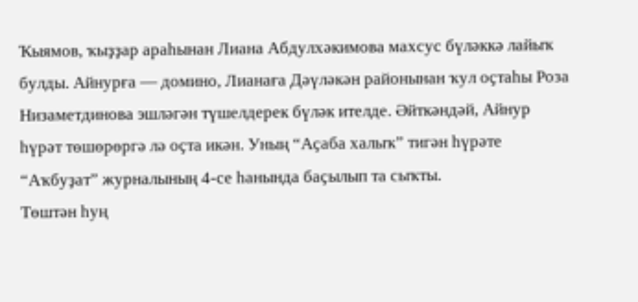Ҡыямов, ҡыҙҙар араһынан Лиана Абдулхәкимова махсус бүләккә лайыҡ булды. Айнурға — домино, Лианаға Дәүләкән районынан ҡул оҫтаһы Роза Низаметдинова эшләгән түшелдерек бүләк ителде. Әйткәндәй, Айнур һүрәт төшөрөргә лә оҫта икән. Уның “Аҫаба халыҡ” тигән һүрәте “Аҡбуҙат” журналының 4-се һанында баҫылып та сыҡты.
Төштән һуң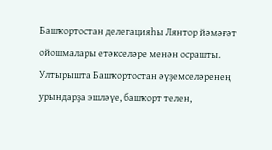Башҡортостан делегацияһы Лянтор йәмәғәт ойошмалары етәкселәре менән осрашты. Ултырышта Башҡортостан әүҙемселәренең урындарҙа эшләүе, башҡорт телен,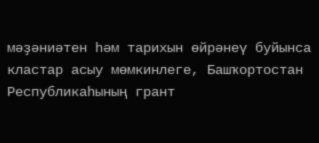мәҙәниәтен һәм тарихын өйрәнеү буйынса кластар асыу мөмкинлеге, Башҡортостан Республикаһының грант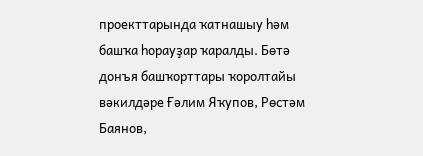проекттарында ҡатнашыу һәм башҡа һорауҙар ҡаралды. Бөтә донъя башҡорттары ҡоролтайы вәкилдәре Ғәлим Яҡупов, Рөстәм Баянов,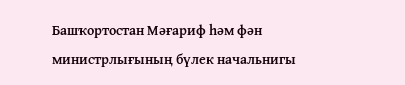Башҡортостан Мәғариф һәм фән министрлығының бүлек начальнигы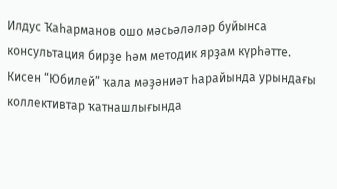Илдус Ҡаһарманов ошо мәсьәләләр буйынса консультация бирҙе һәм методик ярҙам күрһәтте.
Кисен “Юбилей” ҡала мәҙәниәт һарайында урындағы коллективтар ҡатнашлығында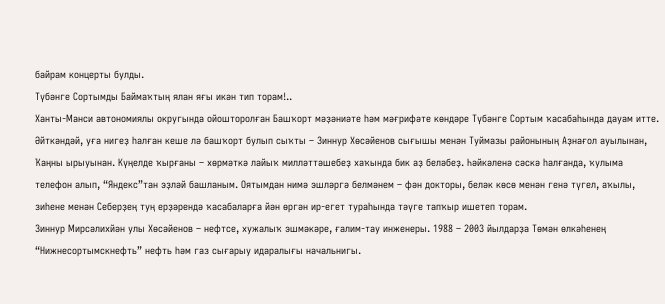байрам концерты булды.
Түбәнге Сортымды Баймаҡтың ялан яғы икән тип торам!..
Ханты-Манси автономиялы округында ойошторолған Башҡорт мәҙәниәте һәм мәғрифәте көндәре Түбәнге Сортым ҡасабаһында дауам итте. Әйткәндәй, уға нигеҙ һалған кеше лә башҡорт булып сыҡты – Зиннур Хөсәйенов сығышы менән Туймазы районының Аҙнағол ауылынан, Ҡаңны ырыуынан. Күңелде ҡырғаны – хөрмәткә лайыҡ милләттәшебеҙ хаҡында бик аҙ беләбеҙ. Һәйкәленә сәскә һалғанда, ҡулыма телефон алып, “Яндекс”тан эҙләй башланым. Оятымдан нимә эшләргә белмәнем – фән докторы, беләк көсө менән генә түгел, аҡылы, зиһене менән Себерҙең туң ерҙәрендә ҡасабаларға йән өргән ир-егет тураһында тәүге тапҡыр ишетеп торам.
Зиннур Мирсәлихйән улы Хөсәйенов – нефтсе, хужалыҡ эшмәкәре, ғалим-тау инженеры. 1988 – 2003 йылдарҙа Төмән өлкәһенең “Нижнесортымскнефть” нефть һәм газ сығарыу идаралығы начальнигы.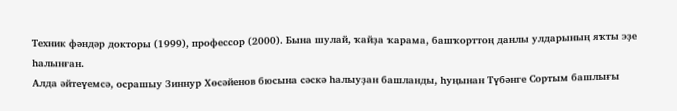Техник фәндәр докторы (1999), профессор (2000). Бына шулай, ҡайҙа ҡарама, башҡорттоң данлы улдарының яҡты эҙе һалынған.
Алда әйтеүемсә, осрашыу Зиннур Хөсәйенов бюсына сәскә һалыуҙан башланды, һуңынан Түбәнге Сортым башлығы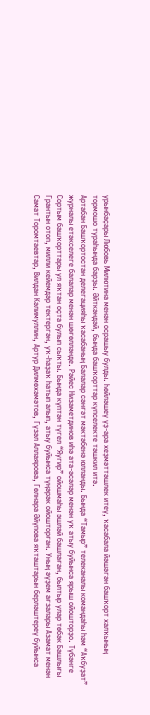урынбаҫары Любовь Милютина менән осрашыу булды. Һөйләшеү үҙ-ара хеҙмәттәшлек итеү, ҡасабала йәшәгән башҡорт халҡының тормошо тураһында барҙы. Әйткәндәй, бында башҡорттар күпселекте тәшкил итә.
Артабан Башҡортостан делегацияһы ҡасабаның Балалар сәнғәт мәктәбенә юлланды. Бында “Тамыр” телеканалы командаһы һәм “Аҡбуҙат” журналы етәкселеге балалар менән шөғөлләнде. Рәйес Низаметдинов иһә ата-әсәләр менән уҡ атыу буйынса ярыш ойошторҙо. Түбәнге Сортым башҡорттары ул яҡтан оҫта булып сыҡты. Бында күптән түгел “Яугир” ойошмаһы эшләй башлаған, былтыр улар төбәк Башлығы Грантын отоп, милли кейемдәр тектергән, уҡ-һаҙаҡ һатып алып, атыу буйынса түңәрәк ойошторған. Уның әүҙем ағзалары Азамат менән Самат Торомтаевтар, Вилдан Кәлимуллин, Артур Дилмөхәмәтов, Гүзәл Аллаярова, Гөлнара Әйүпова яҡташтарын берләштереү буйынса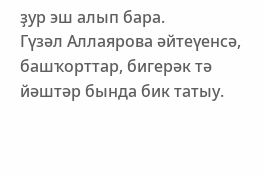ҙур эш алып бара.
Гүзәл Аллаярова әйтеүенсә, башҡорттар, бигерәк тә йәштәр бында бик татыу.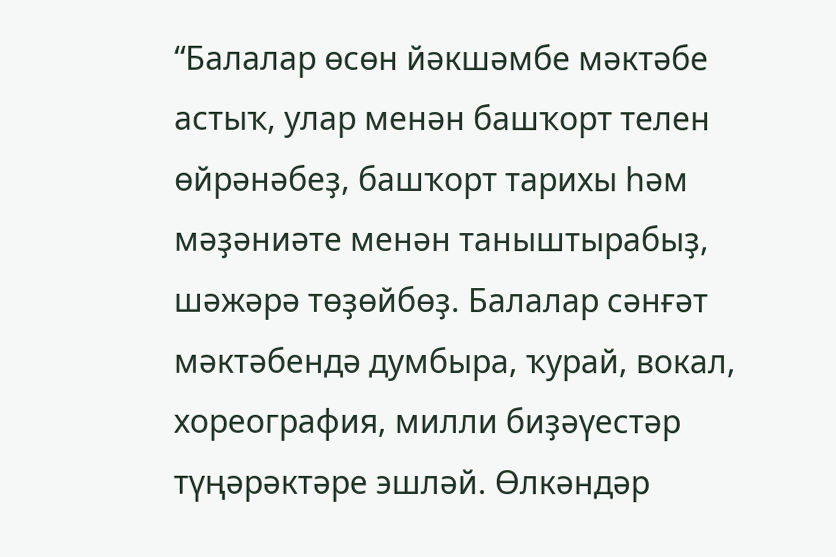“Балалар өсөн йәкшәмбе мәктәбе астыҡ, улар менән башҡорт телен өйрәнәбеҙ, башҡорт тарихы һәм мәҙәниәте менән таныштырабыҙ, шәжәрә төҙөйбөҙ. Балалар сәнғәт мәктәбендә думбыра, ҡурай, вокал, хореография, милли биҙәүестәр түңәрәктәре эшләй. Өлкәндәр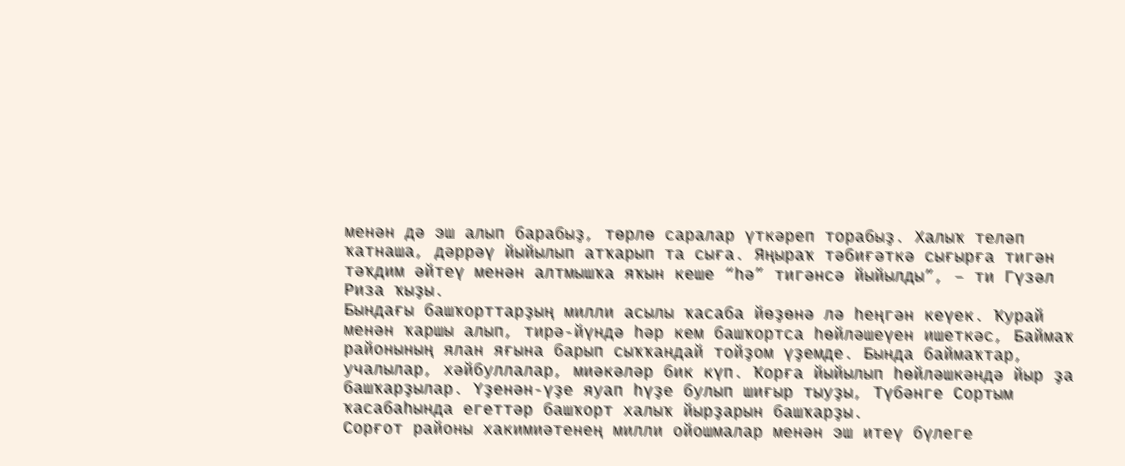менән дә эш алып барабыҙ, төрлө саралар үткәреп торабыҙ. Халыҡ теләп ҡатнаша, дәррәү йыйылып атҡарып та сыға. Яңыраҡ тәбиғәткә сығырға тигән тәҡдим әйтеү менән алтмышҡа яҡын кеше “һә” тигәнсә йыйылды”, – ти Гүзәл Риза ҡыҙы.
Бындағы башҡорттарҙың милли асылы ҡасаба йөҙөнә лә һеңгән кеүек. Ҡурай менән ҡаршы алып, тирә-йүндә һәр кем башҡортса һөйләшеүен ишеткәс, Баймаҡ районының ялан яғына барып сыҡҡандай тойҙом үҙемде. Бында баймаҡтар, учалылар, хәйбуллалар, миәкәләр бик күп. Ҡорға йыйылып һөйләшкәндә йыр ҙа башҡарҙылар. Үҙенән-үҙе яуап һүҙе булып шиғыр тыуҙы, Түбәнге Сортым ҡасабаһында егеттәр башҡорт халыҡ йырҙарын башҡарҙы.
Сорғот районы хакимиәтенең милли ойошмалар менән эш итеү бүлеге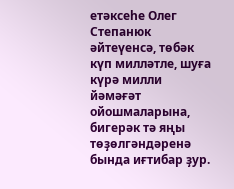етәксеһе Олег Степанюк әйтеүенсә, төбәк күп милләтле, шуға күрә милли йәмәғәт ойошмаларына, бигерәк тә яңы төҙөлгәндәренә бында иғтибар ҙур.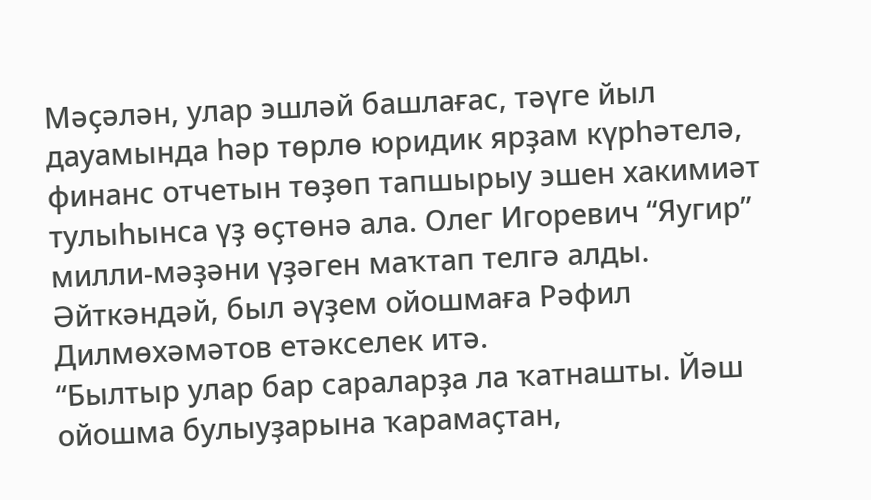Мәҫәлән, улар эшләй башлағас, тәүге йыл дауамында һәр төрлө юридик ярҙам күрһәтелә, финанс отчетын төҙөп тапшырыу эшен хакимиәт тулыһынса үҙ өҫтөнә ала. Олег Игоревич “Яугир” милли-мәҙәни үҙәген маҡтап телгә алды. Әйткәндәй, был әүҙем ойошмаға Рәфил Дилмөхәмәтов етәкселек итә.
“Былтыр улар бар сараларҙа ла ҡатнашты. Йәш ойошма булыуҙарына ҡарамаҫтан,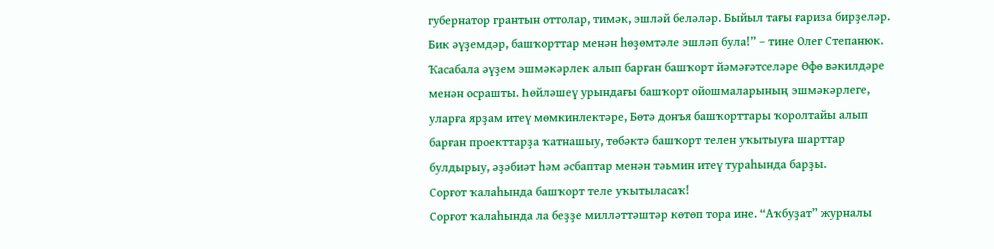губернатор грантын оттолар, тимәк, эшләй беләләр. Быйыл тағы ғариза бирҙеләр. Бик әүҙемдәр, башҡорттар менән һөҙөмтәле эшләп була!” – тине Олег Степанюк.
Ҡасабала әүҙем эшмәкәрлек алып барған башҡорт йәмәғәтселәре Өфө вәкилдәре менән осрашты. Һөйләшеү урындағы башҡорт ойошмаларының эшмәкәрлеге, уларға ярҙам итеү мөмкинлектәре, Бөтә донъя башҡорттары ҡоролтайы алып барған проекттарҙа ҡатнашыу, төбәктә башҡорт телен уҡытыуға шарттар булдырыу, әҙәбиәт һәм әсбаптар менән тәьмин итеү тураһында барҙы.
Сорғот ҡалаһында башҡорт теле уҡытыласаҡ!
Сорғот ҡалаһында ла беҙҙе милләттәштәр көтөп тора ине. “Аҡбуҙат” журналы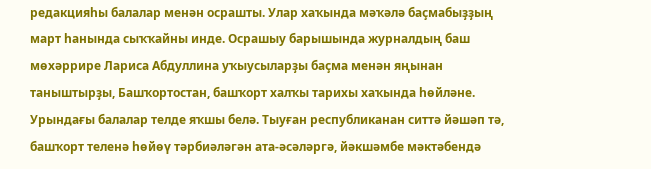редакцияһы балалар менән осрашты. Улар хаҡында мәҡәлә баҫмабыҙҙың март һанында сыҡҡайны инде. Осрашыу барышында журналдың баш мөхәррире Лариса Абдуллина уҡыусыларҙы баҫма менән яңынан таныштырҙы, Башҡортостан, башҡорт халҡы тарихы хаҡында һөйләне. Урындағы балалар телде яҡшы белә. Тыуған республиканан ситтә йәшәп тә, башҡорт теленә һөйөү тәрбиәләгән ата-әсәләргә, йәкшәмбе мәктәбендә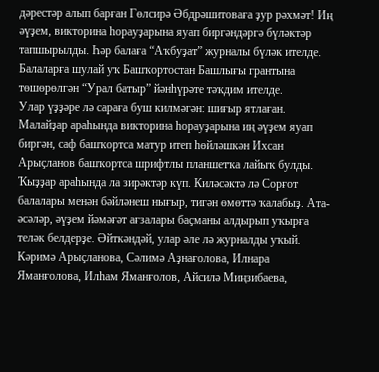дәрестәр алып барған Гөлсирә Әбдрәшитоваға ҙур рәхмәт! Иң әүҙем, викторина һорауҙарына яуап биргәндәргә бүләктәр тапшырылды. Һәр балаға “Аҡбуҙат” журналы бүләк ителде. Балаларға шулай уҡ Башҡортостан Башлығы грантына төшөрөлгән “Урал батыр” йәнһүрәте тәҡдим ителде.
Улар үҙҙәре лә сараға буш килмәгән: шиғыр ятлаған. Малайҙар араһында викторина һорауҙарына иң әүҙем яуап биргән, саф башҡортса матур итеп һөйләшкән Ихсан Арыҫланов башҡортса шрифтлы планшетҡа лайыҡ булды. Ҡыҙҙар араһында ла зирәктәр күп. Киләсәктә лә Сорғот балалары менән бәйләнеш нығыр, тигән өмөттә ҡалабыҙ. Ата-әсәләр, әүҙем йәмәғәт ағзалары баҫманы алдырып уҡырға теләк белдерҙе. Әйткәндәй, улар әле лә журналды уҡый. Кәримә Арыҫланова, Сәлимә Аҙнағолова, Илнара Яманғолова, Илһам Яманғолов, Айсилә Миңзибаева,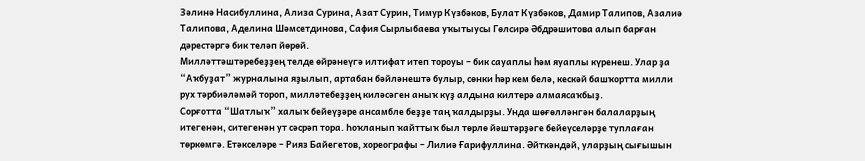Зәлинә Насибуллина, Ализа Сурина, Азат Сурин, Тимур Күзбәков, Булат Күзбәков, Дамир Талипов, Азалиә Талипова, Аделина Шәмсетдинова, Сафия Сырлыбаева уҡытыусы Гөлсирә Әбдрәшитова алып барған дәрестәргә бик теләп йөрөй.
Милләттәштәребеҙҙең телде өйрәнеүгә илтифат итеп тороуы – бик сауаплы һәм яуаплы күренеш. Улар ҙа “Аҡбуҙат” журналына яҙылып, артабан бәйләнештә булыр, сөнки һәр кем белә, кескәй башҡортта милли рух тәрбиәләмәй тороп, милләтебеҙҙең киләсәген аныҡ күҙ алдына килтерә алмаясаҡбыҙ.
Сорғотта “Шатлыҡ” халыҡ бейеүҙәре ансамбле беҙҙе таң ҡалдырҙы. Унда шөғөлләнгән балаларҙың итегенән, ситегенән ут сәсрәп тора. Һоҡланып ҡайттыҡ был төрлө йәштәрҙәге бейеүселәрҙе туплаған төркөмгә. Етәкселәре – Рияз Байегетов, хореографы – Лилиә Ғарифуллина. Әйткәндәй, уларҙың сығышын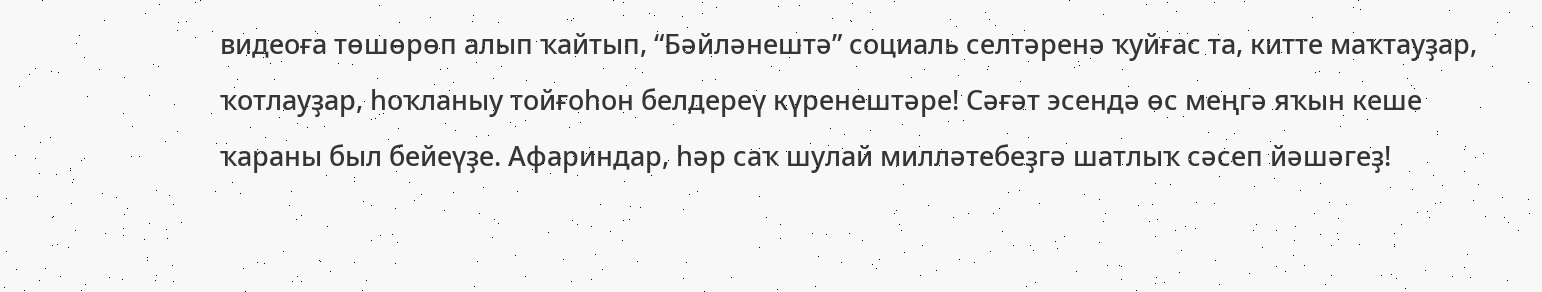видеоға төшөрөп алып ҡайтып, “Бәйләнештә” социаль селтәренә ҡуйғас та, китте маҡтауҙар, ҡотлауҙар, һоҡланыу тойғоһон белдереү күренештәре! Сәғәт эсендә өс меңгә яҡын кеше ҡараны был бейеүҙе. Афариндар, һәр саҡ шулай милләтебеҙгә шатлыҡ сәсеп йәшәгеҙ!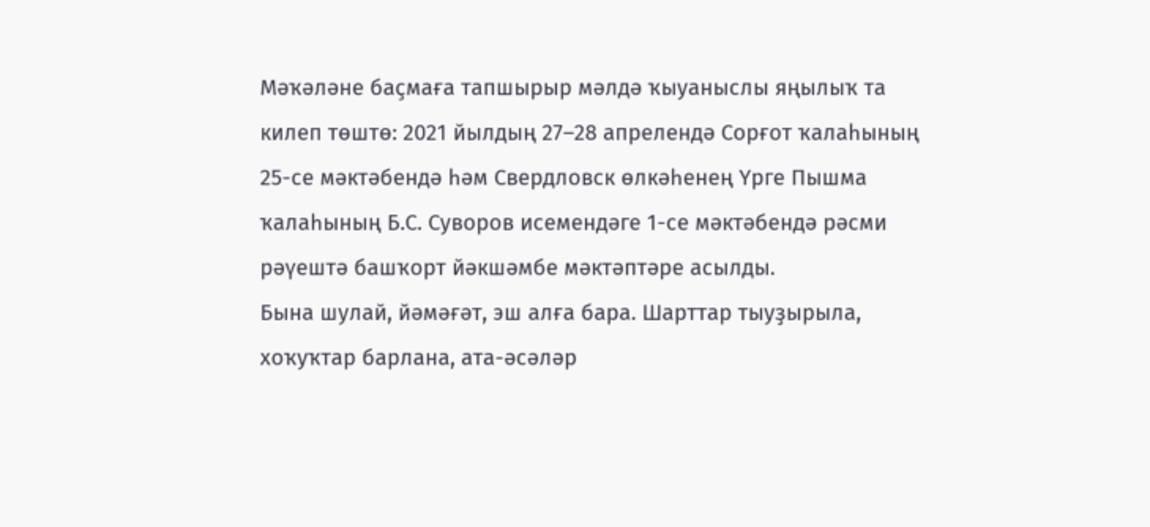Мәҡәләне баҫмаға тапшырыр мәлдә ҡыуаныслы яңылыҡ та килеп төштө: 2021 йылдың 27–28 апрелендә Сорғот ҡалаһының 25-се мәктәбендә һәм Свердловск өлкәһенең Үрге Пышма ҡалаһының Б.С. Суворов исемендәге 1-се мәктәбендә рәсми рәүештә башҡорт йәкшәмбе мәктәптәре асылды.
Бына шулай, йәмәғәт, эш алға бара. Шарттар тыуҙырыла, хоҡуҡтар барлана, ата-әсәләр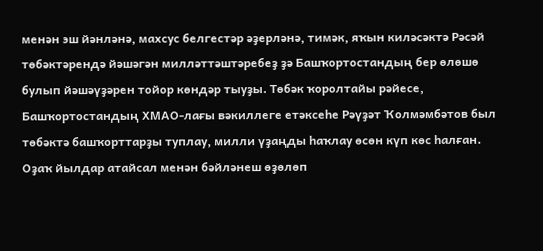менән эш йәнләнә, махсус белгестәр әҙерләнә, тимәк, яҡын киләсәктә Рәсәй төбәктәрендә йәшәгән милләттәштәребеҙ ҙә Башҡортостандың бер өлөшө булып йәшәүҙәрен тойор көндәр тыуҙы. Төбәк ҡоролтайы рәйесе, Башҡортостандың ХМАО-лағы вәкиллеге етәксеһе Рәүҙәт Ҡолмәмбәтов был төбәктә башҡорттарҙы туплау, милли үҙаңды һаҡлау өсөн күп көс һалған. Оҙаҡ йылдар атайсал менән бәйләнеш өҙөлөп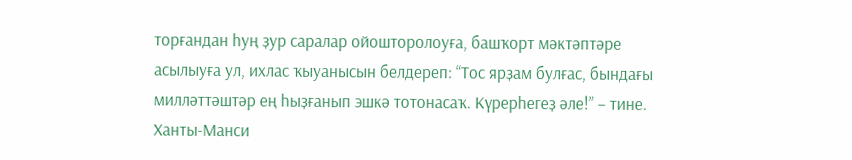торғандан һуң ҙур саралар ойошторолоуға, башҡорт мәктәптәре асылыуға ул, ихлас ҡыуанысын белдереп: “Тос ярҙам булғас, бындағы милләттәштәр ең һыҙғанып эшкә тотонасаҡ. Күрерһегеҙ әле!” – тине.
Ханты-Манси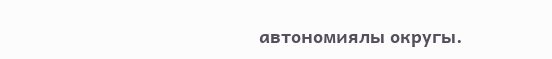автономиялы округы.